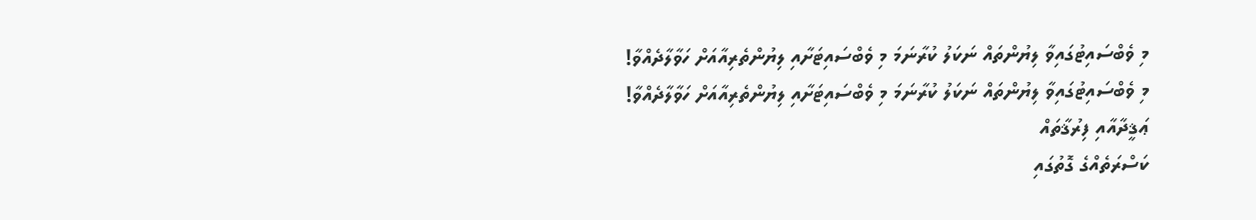މި ވެބްސައިޓުގައިވާ ލިޔުންތައް ނަކަލު ކުރާނަމަ މި ވެބްސައިޓަށާއި ލިޔުންތެރިއާއަށް ހަވާލާދެއްވާ!
މި ވެބްސައިޓުގައިވާ ލިޔުންތައް ނަކަލު ކުރާނަމަ މި ވެބްސައިޓަށާއި ލިޔުންތެރިއާއަށް ހަވާލާދެއްވާ!
ޢަޤީދާއާއި ފިރުޤާތައް
ކަސްރަތެއްގެ ގޮތުގައި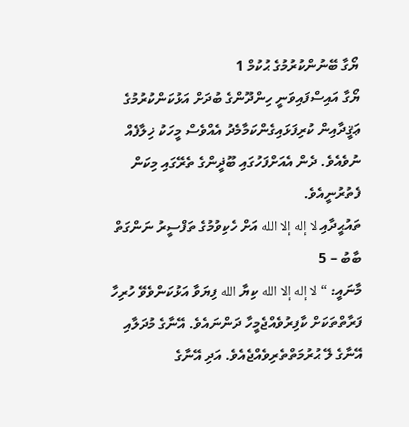ޔޯގާ ބޭނުންކުރުމުގެ ޙުކުމް 1
ޔޯގާ އައިސްފައިވަނީ ހިންދޫންގެ ބުދަށް އަޅުކަންކުރުމުގެ ޢަޤީދާއިން ކުރިފަޅައިގެންކަމާމެދު އެއްވެސް މީހަކު ޚިލާފެއް ނުވެއެވެ. ދެން އެއަށްފަހުގައި ބޫޛީންގެ ތެރޭގައި މިކަން ފެތުރުނީއެވެ.
ތައުޙީދާއި لا إله إلا الله އަށް ހެކިވުމުގެ ތަފްސީރު ނަންގަތް ބާބު – 5
މާނައީ: “لا إله إلا الله ކިޔާ الله ފިޔަވާ އަޅުކަންވެވޭ ހުރިހާ ފަރާތްތަކަށް ކާފިރުވެއްޖެމީހާ ދަންނައެވެ. އޭނާގެ މުދަލާއި އޭނާގެ ލޭ ޙުރުމަތްތެރިވެއްޖެއެވެ. އަދި އޭނާގެ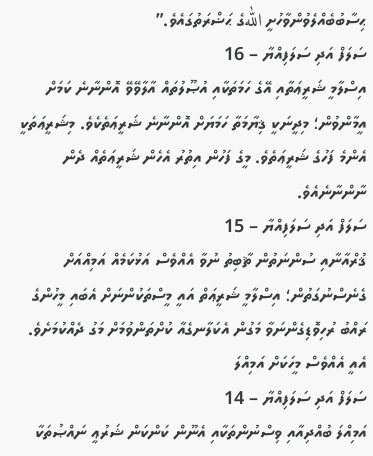ޙިސާބުބެއްލެވުންވާހުށީ اللهގެ ޙަޟްރަތުގައެވެ.”
ސަލަފް އަދި ސަލަފިއްޔާ – 16
އިސްލާމީ ޝަރީޢަތާއި އޭގެ ހަމަތަކާއި އުޞޫލުތައް އާލާވޭވޭ އޮންނާނެ ކަމަށް އީމާންވުން؛ މިދީނަކީ ޤިޔާމަތާ ހަމަޔަށް އޮންނާނެ ޝަރީޢަތެކެވެ. މިޝަރީޢަތަކީ އެންމެ ފަހުގެ ޝަރީޢަތެވެ. މީގެ ފަހުން އިތުރު އެހެން ޝަރީޢަތެއް ދެން ނާންނާނެއެވެ.
ސަލަފް އަދި ސަލަފިއްޔާ – 15
ޤުރްއާނާއި ސުންނަތުން ޘާބިތު ނުވާ އެއްވެސް އަޅުކަމެއް އަމިއްއަށް ގެނެސްނުގަތުން؛ އިސްލާމީ ޝަރީޢަތް އައީ މީސްތަކުންނަށް އެބައި މީހުންގެ ރައްބު ރުހިވޮޑިގެންނަވާ މަގުން އެކަލާނގެއާ ކުށްތަންވުމަށް މަގު ދެއްކުމަށެވެ. އެއީ އެއްވެސް މީހަކަށް އަމިއްލަ
ސަލަފް އަދި ސަލަފިއްޔާ – 14
އަމިއްލަ ބުއްދިއާއި ވިސްނުންތަކާއި އެނޫން ކަންކަން ޝަރުޢީ ނައްޞުތަކާ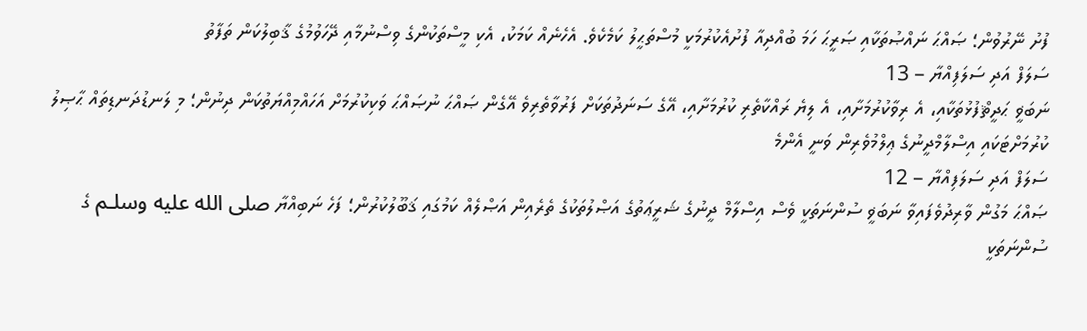ފުށު ނޭރުވުން؛ ޞައްޙަ ނައްޞުތަކާއި ޞަރީޙަ ހަމަ ބުއްދިއާ ފުށުއެކުރުމަކީ މުސްތަޙީލު ކަމެކެވެ. އެހެނެއް ކަމަކު، އެކި މީސްތަކުންގެ ވިސްނުމާއި ދޭހަވުމުގެ ޤާބިލުކަން ތަފާތު
ސަލަފް އަދި ސަލަފިއްޔާ – 13
ނަބަޥީ ޙަދީޘްފުޅުތަކާއި، އެ ރިވާކުރުމަށާއި، އެ ލިޔެ ރައްކާތެރި ކުރުމަށާއި، އޭގެ ސަނަދުތަކަށް ފަރުވާތެރިވެ އޭގެން ޞައްޙަ ނުޞައްޙަ ވަކިކުރުމަށް އަހައްމިއްޔަތުކަން ދިނުން؛ މި ލަނޑުދަނޑިތައް ޙާޞިލު ކުރުމަށްޓަކައި އިސްލާމްދީނުގެ ޢިލްމުވެރިން ވަނީ އެންމެ
ސަލަފް އަދި ސަލަފިއްޔާ – 12
ޞައްޙަ މަގުން ވާރިދުވެފައިވާ ނަބަޥީ ސުންނަތަކީ ވެސް އިސްލާމް ދީނުގެ ޝަރީޢަތުގެ އަޞްލުތަކުގެ ތެރެއިން އަޞްލެއް ކަމުގައި ޤަބޫލުކުރުން؛ ފަހެ ނަބިއްޔާ صلى الله عليه وسلـم ގެ ސުންނަތަކީ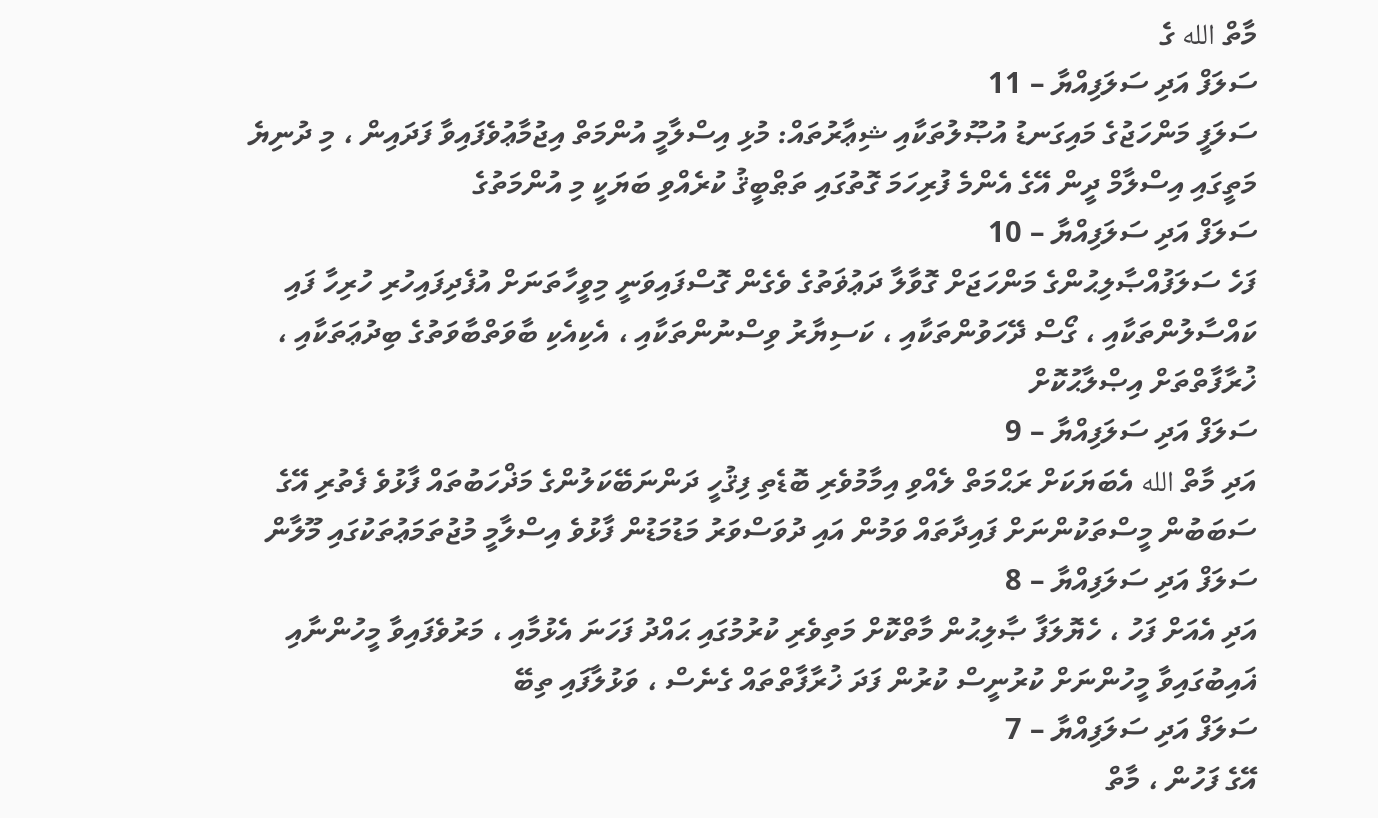މާތް الله ގެ
ސަލަފް އަދި ސަލަފިއްޔާ – 11
ސަލަފީ މަންހަޖުގެ މައިގަނޑު އުޞޫލުތަކާއި ޝިޢާރުތައް: މުޅި އިސްލާމީ އުންމަތް އިޖުމާޢުވެފައިވާ ފަދައިން ، މި ދުނިޔެ މަތީގައި އިސްލާމް ދީން އޭގެ އެންމެ ފުރިހަމަ ގޮތުގައި ތަޠްބީޤު ކުރެއްވި ބަޔަކީ މި އުންމަތުގެ
ސަލަފް އަދި ސަލަފިއްޔާ – 10
ފަހެ ސަލަފުއްޞާލިޙުންގެ މަންހަޖަށް ގޮވާލާ ދަޢުޥަތުގެ ވެގެން ގޮސްފައިވަނީ މިވީހާތަނަށް އުފެދިފައިހުރި ހުރިހާ ފައި ކައްސާލުންތަކާއި ، ގޯސް ދޭހަވުންތަކާއި ، ކަސިޔާރު ވިސްނުންތަކާއި ، އެކިއެކި ބާވަތްބާވަތުގެ ބިދުޢަތަކާއި ، ޚުރާފާތްތަށް އިޞްލާޙުކޮށް
ސަލަފް އަދި ސަލަފިއްޔާ – 9
އަދި މާތް الله އެބަޔަކަށް ރަޙްމަތް ލެއްވި އިމާމުވެރި ބޮޑެތި ފިޤުހީ ދަންނަބޭކަލުންގެ މަޛްހަބުތައް ފާޅުވެ ފެތުރި އޭގެ ސަބަބުން މީސްތަކުންނަށް ފައިދާތައް ވަމުން އައި ދުވަސްވަރު މަޑުމަޑުން ފާޅުވެ އިސްލާމީ މުޖުތަމަޢުތަކުގައި މޫލާން
ސަލަފް އަދި ސަލަފިއްޔާ – 8
އަދި އެއަށް ފަހު ، ހެޔޮލަފާ ޞާލިޙުން މާތްކޮށް މަތިވެރި ކުރުމުގައި ޙައްދު ފަހަނަ އެޅުމާއި ، މަރުވެފައިވާ މީހުންނާއި ޣައިބުގައިވާ މީހުންނަށް ކުރުނީސް ކުރުން ފަދަ ޚުރާފާތްތައް ގެނެސް ، ވަޅުލާފައި ތިބޭ
ސަލަފް އަދި ސަލަފިއްޔާ – 7
އޭގެ ފަހުން ، މާތް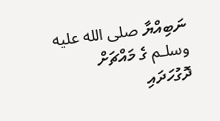ނަބިއްޔާ صلى الله عليه وسلـم ގެ މައްޗަށް ދޮގުހަދައި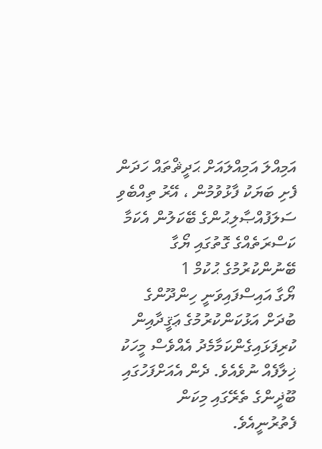އަމިއްލަ އަމިއްލައަށް ޙަދީޘްތައް ހަދަން ފެށި ބަޔަކު ފާޅުވުމުން ، އޭރު ތިއްބެވި ސަލަފުއްޞާލިޙުންގެ ބޭކަލުން އެކަމާ
ކަސްރަތެއްގެ ގޮތުގައި ޔޯގާ ބޭނުންކުރުމުގެ ޙުކުމް 1
ޔޯގާ އައިސްފައިވަނީ ހިންދޫންގެ ބުދަށް އަޅުކަންކުރުމުގެ ޢަޤީދާއިން ކުރިފަޅައިގެންކަމާމެދު އެއްވެސް މީހަކު ޚިލާފެއް ނުވެއެވެ. ދެން އެއަށްފަހުގައި ބޫޛީންގެ ތެރޭގައި މިކަން ފެތުރުނީއެވެ.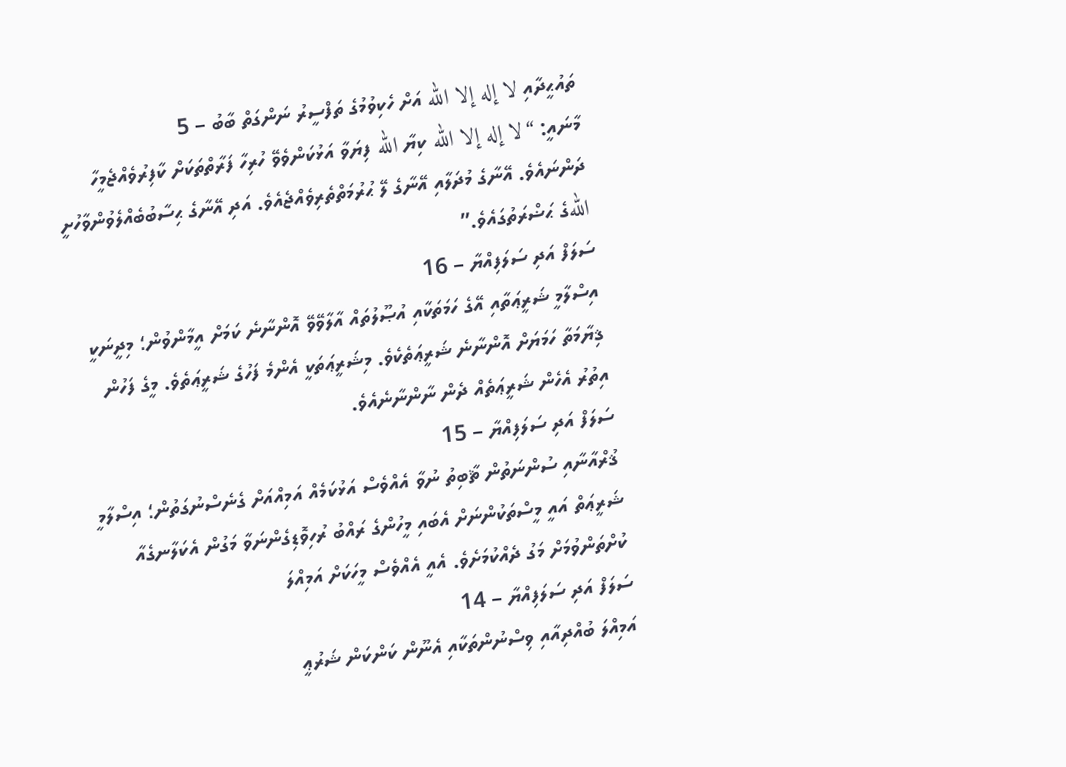ތައުޙީދާއި لا إله إلا الله އަށް ހެކިވުމުގެ ތަފްސީރު ނަންގަތް ބާބު – 5
މާނައީ: “لا إله إلا الله ކިޔާ الله ފިޔަވާ އަޅުކަންވެވޭ ހުރިހާ ފަރާތްތަކަށް ކާފިރުވެއްޖެމީހާ ދަންނައެވެ. އޭނާގެ މުދަލާއި އޭނާގެ ލޭ ޙުރުމަތްތެރިވެއްޖެއެވެ. އަދި އޭނާގެ ޙިސާބުބެއްލެވުންވާހުށީ اللهގެ ޙަޟްރަތުގައެވެ.”
ސަލަފް އަދި ސަލަފިއްޔާ – 16
އިސްލާމީ ޝަރީޢަތާއި އޭގެ ހަމަތަކާއި އުޞޫލުތައް އާލާވޭވޭ އޮންނާނެ ކަމަށް އީމާންވުން؛ މިދީނަކީ ޤިޔާމަތާ ހަމަޔަށް އޮންނާނެ ޝަރީޢަތެކެވެ. މިޝަރީޢަތަކީ އެންމެ ފަހުގެ ޝަރީޢަތެވެ. މީގެ ފަހުން އިތުރު އެހެން ޝަރީޢަތެއް ދެން ނާންނާނެއެވެ.
ސަލަފް އަދި ސަލަފިއްޔާ – 15
ޤުރްއާނާއި ސުންނަތުން ޘާބިތު ނުވާ އެއްވެސް އަޅުކަމެއް އަމިއްއަށް ގެނެސްނުގަތުން؛ އިސްލާމީ ޝަރީޢަތް އައީ މީސްތަކުންނަށް އެބައި މީހުންގެ ރައްބު ރުހިވޮޑިގެންނަވާ މަގުން އެކަލާނގެއާ ކުށްތަންވުމަށް މަގު ދެއްކުމަށެވެ. އެއީ އެއްވެސް މީހަކަށް އަމިއްލަ
ސަލަފް އަދި ސަލަފިއްޔާ – 14
އަމިއްލަ ބުއްދިއާއި ވިސްނުންތަކާއި އެނޫން ކަންކަން ޝަރުޢީ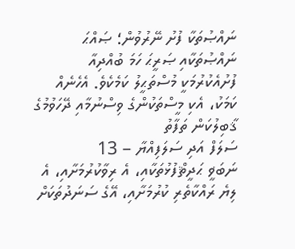ނައްޞުތަކާ ފުށު ނޭރުވުން؛ ޞައްޙަ ނައްޞުތަކާއި ޞަރީޙަ ހަމަ ބުއްދިއާ ފުށުއެކުރުމަކީ މުސްތަޙީލު ކަމެކެވެ. އެހެނެއް ކަމަކު، އެކި މީސްތަކުންގެ ވިސްނުމާއި ދޭހަވުމުގެ ޤާބިލުކަން ތަފާތު
ސަލަފް އަދި ސަލަފިއްޔާ – 13
ނަބަޥީ ޙަދީޘްފުޅުތަކާއި، އެ ރިވާކުރުމަށާއި، އެ ލިޔެ ރައްކާތެރި ކުރުމަށާއި، އޭގެ ސަނަދުތަކަށް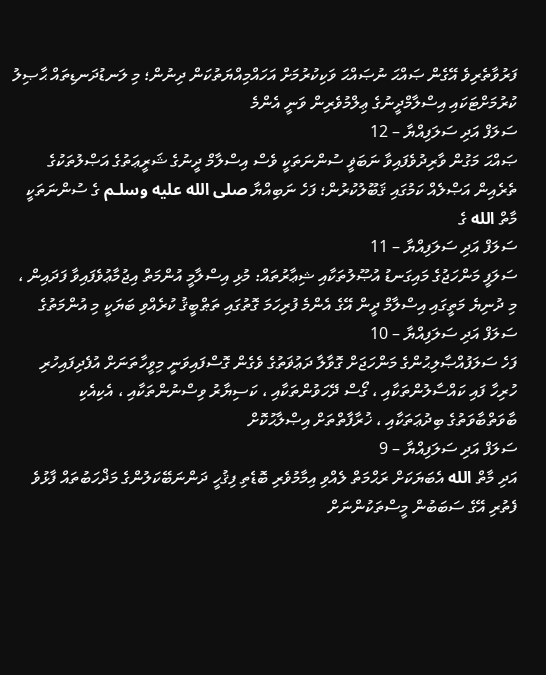ފަރުވާތެރިވެ އޭގެން ޞައްޙަ ނުޞައްޙަ ވަކިކުރުމަށް އަހައްމިއްޔަތުކަން ދިނުން؛ މި ލަނޑުދަނޑިތައް ޙާޞިލު ކުރުމަށްޓަކައި އިސްލާމްދީނުގެ ޢިލްމުވެރިން ވަނީ އެންމެ
ސަލަފް އަދި ސަލަފިއްޔާ – 12
ޞައްޙަ މަގުން ވާރިދުވެފައިވާ ނަބަޥީ ސުންނަތަކީ ވެސް އިސްލާމް ދީނުގެ ޝަރީޢަތުގެ އަޞްލުތަކުގެ ތެރެއިން އަޞްލެއް ކަމުގައި ޤަބޫލުކުރުން؛ ފަހެ ނަބިއްޔާ صلى الله عليه وسلـم ގެ ސުންނަތަކީ މާތް الله ގެ
ސަލަފް އަދި ސަލަފިއްޔާ – 11
ސަލަފީ މަންހަޖުގެ މައިގަނޑު އުޞޫލުތަކާއި ޝިޢާރުތައް: މުޅި އިސްލާމީ އުންމަތް އިޖުމާޢުވެފައިވާ ފަދައިން ، މި ދުނިޔެ މަތީގައި އިސްލާމް ދީން އޭގެ އެންމެ ފުރިހަމަ ގޮތުގައި ތަޠްބީޤު ކުރެއްވި ބަޔަކީ މި އުންމަތުގެ
ސަލަފް އަދި ސަލަފިއްޔާ – 10
ފަހެ ސަލަފުއްޞާލިޙުންގެ މަންހަޖަށް ގޮވާލާ ދަޢުޥަތުގެ ވެގެން ގޮސްފައިވަނީ މިވީހާތަނަށް އުފެދިފައިހުރި ހުރިހާ ފައި ކައްސާލުންތަކާއި ، ގޯސް ދޭހަވުންތަކާއި ، ކަސިޔާރު ވިސްނުންތަކާއި ، އެކިއެކި ބާވަތްބާވަތުގެ ބިދުޢަތަކާއި ، ޚުރާފާތްތަށް އިޞްލާޙުކޮށް
ސަލަފް އަދި ސަލަފިއްޔާ – 9
އަދި މާތް الله އެބަޔަކަށް ރަޙްމަތް ލެއްވި އިމާމުވެރި ބޮޑެތި ފިޤުހީ ދަންނަބޭކަލުންގެ މަޛްހަބުތައް ފާޅުވެ ފެތުރި އޭގެ ސަބަބުން މީސްތަކުންނަށް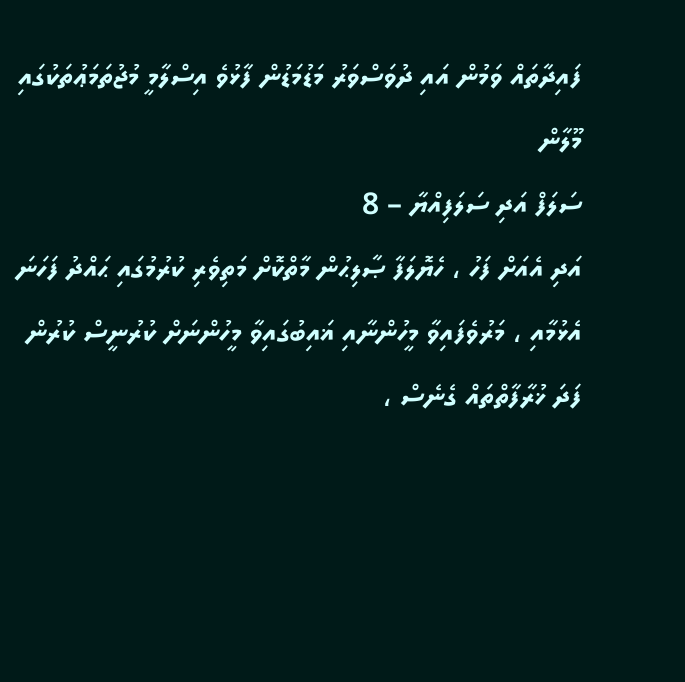ފައިދާތައް ވަމުން އައި ދުވަސްވަރު މަޑުމަޑުން ފާޅުވެ އިސްލާމީ މުޖުތަމަޢުތަކުގައި މޫލާން
ސަލަފް އަދި ސަލަފިއްޔާ – 8
އަދި އެއަށް ފަހު ، ހެޔޮލަފާ ޞާލިޙުން މާތްކޮށް މަތިވެރި ކުރުމުގައި ޙައްދު ފަހަނަ އެޅުމާއި ، މަރުވެފައިވާ މީހުންނާއި ޣައިބުގައިވާ މީހުންނަށް ކުރުނީސް ކުރުން ފަދަ ޚުރާފާތްތައް ގެނެސް ،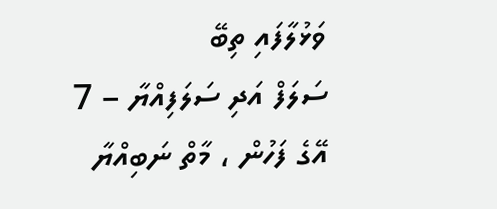ވަޅުލާފައި ތިބޭ
ސަލަފް އަދި ސަލަފިއްޔާ – 7
އޭގެ ފަހުން ، މާތް ނަބިއްޔާ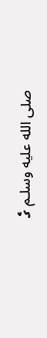صلى الله عليه وسلـم ގެ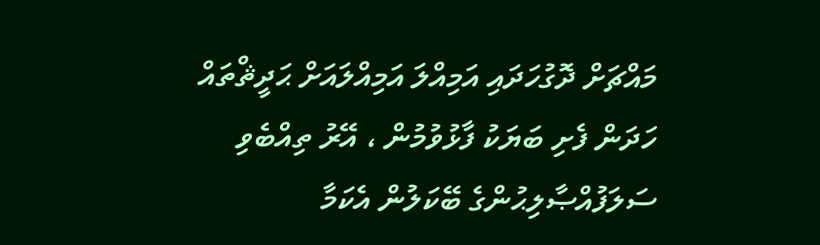މައްޗަށް ދޮގުހަދައި އަމިއްލަ އަމިއްލައަށް ޙަދީޘްތައް ހަދަން ފެށި ބަޔަކު ފާޅުވުމުން ، އޭރު ތިއްބެވި ސަލަފުއްޞާލިޙުންގެ ބޭކަލުން އެކަމާ